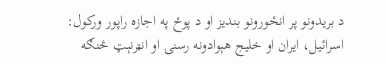د بریدونو پر انځورونو بندیز او د پوځ په اجازه راپور ورکول: اسرائیل، ایران او خلیج هېوادونه رسنۍ او انټرنېټ څنګه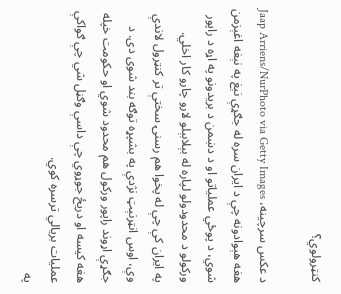کنټرولوي؟

د عکس سرچینه، Jaap Arriens/NurPhoto via Getty Images
هغه هېوادونه چې د ایران سره له جګړې نېغ په نېغه اغېزمن شوي، د پوځي عملیاتو او د دښمن د بریدونو په اړه د راپور ورکولو د محدودولو لپاره له بېلابېلو لارو چارو کار اخلي.
په ایران کې چې له پخوا هم رسنۍ سختې تر کنټرول لاندې وې، اوس انټرنېټ نژدې په بشپړه توګه بند شوی دی. د جګړې اړوند راپور ورکول هم محدود شوي او حکومت خپله هغه کیسه او دریځ جوړوي چې داسې وګڼل شي چې ګواکې عملیات بریالي ترسره کوي.
په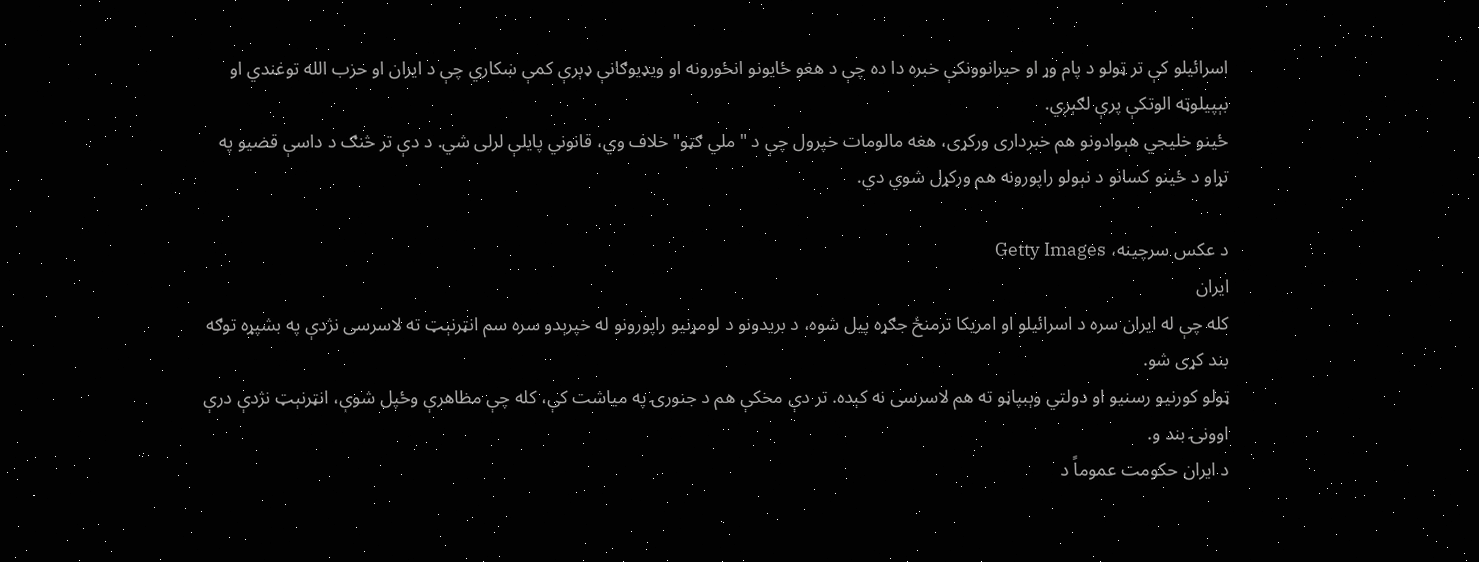اسرائیلو کې تر ټولو د پام وړ او حیرانوونکې خبره دا ده چې د هغو ځایونو انځورونه او ویډیوګانې ډېرې کمې ښکاري چې د ایران او حزب الله توغندي او بېپیلوټه الوتکې پرې لګېږي.
ځینو خلیجي هېوادونو هم خبرداری ورکړی، هغه مالومات خپرول چې د "ملي ګټو" خلاف وي، قانوني پایلې لرلی شي. د دې تر څنګ د داسې قضیو په تړاو د ځینو کسانو د نېولو راپورونه هم ورکړل شوي دي.

د عکس سرچینه، Getty Images
ایران
کله چې له ایران سره د اسرائیلو او امریکا ترمنځ جګړه پیل شوه، د بریدونو د لومړنیو راپورونو له خپرېدو سره سم انټرنېټ ته لاسرسی نژدې په بشپړه توګه بند کړی شو.
ټولو کورنیو رسنیو او دولتي وېبپاڼو ته هم لاسرسی نه کېده. تر دې مخکې هم د جنورۍ په میاشت کې، کله چې مظاهرې وځپل شوې، انټرنېټ نژدې درې اوونۍ بند و.
د ایران حکومت عموماً د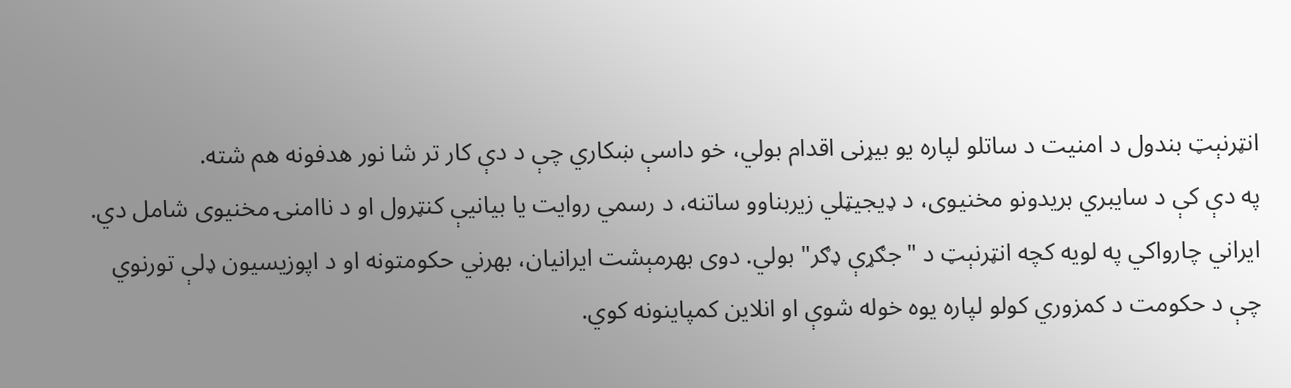انټرنېټ بندول د امنیت د ساتلو لپاره یو بیړنی اقدام بولي، خو داسې ښکاري چې د دې کار تر شا نور هدفونه هم شته.
په دې کې د سایبري بریدونو مخنیوی، د ډیجیټلي زیربناوو ساتنه، د رسمي روایت یا بیانیې کنټرول او د ناامنۍ مخنیوی شامل دي.
ایراني چارواکي په لویه کچه انټرنېټ د "جګړې ډګر" بولي. دوی بهرمېشت ایرانیان، بهرني حکومتونه او د اپوزیسیون ډلې تورنوي چې د حکومت د کمزوري کولو لپاره یوه خوله شوې او انلاین کمپاینونه کوي.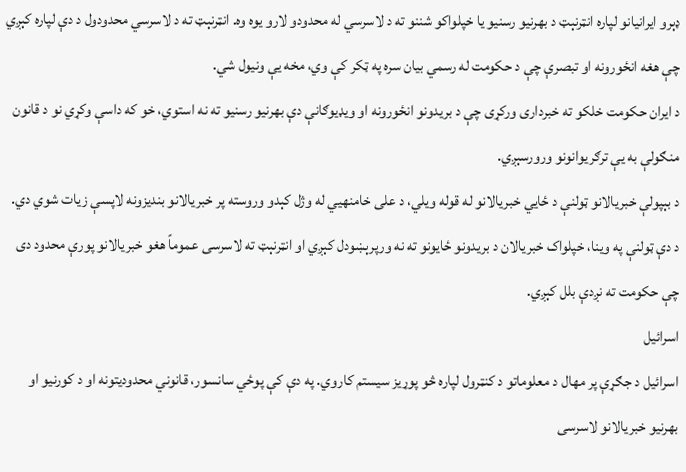ډېرو ایرانیانو لپاره انټرنېټ د بهرنیو رسنیو یا خپلواکو شننو ته د لاسرسي له محدودو لارو یوه وه. انټرنېټ ته د لاسرسي محدودول د دې لپاره کېږي چې هغه انځورونه او تبصرې چې د حکومت له رسمي بیان سره په ټکر کې وي، مخه یې ونیول شي.
د ایران حکومت خلکو ته خبرداری ورکړی چې د بریدونو انځورونه او ویډیوګانې دې بهرنیو رسنیو ته نه استوي، خو که داسې وکړي نو د قانون منګولې به یې ترګریوانونو ورورسېږي.
د بېپولې خبریالانو ټولنې د ځايي خبریالانو له قوله ویلي، د علی خامنهيي له وژل کېدو وروسته پر خبریالانو بندیزونه لاپسې زیات شوي دي.
د دې ټولنې په وینا، خپلواک خبریالان د بریدونو ځایونو ته نه ورپرېښودل کېږي او انټرنېټ ته لاسرسی عموماً هغو خبریالانو پورې محدود دی چې حکومت ته نږدې بلل کېږي.
اسرائیل
اسرائیل د جګړې پر مهال د معلوماتو د کنټرول لپاره څو پوړیز سیستم کاروي. په دې کې پوځي سانسور، قانوني محدودیتونه او د کورنیو او بهرنیو خبریالانو لاسرسی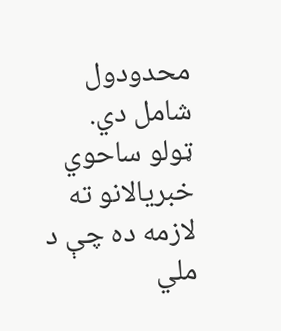محدودول شامل دي.
ټولو ساحوي خبریالانو ته لازمه ده چې د ملي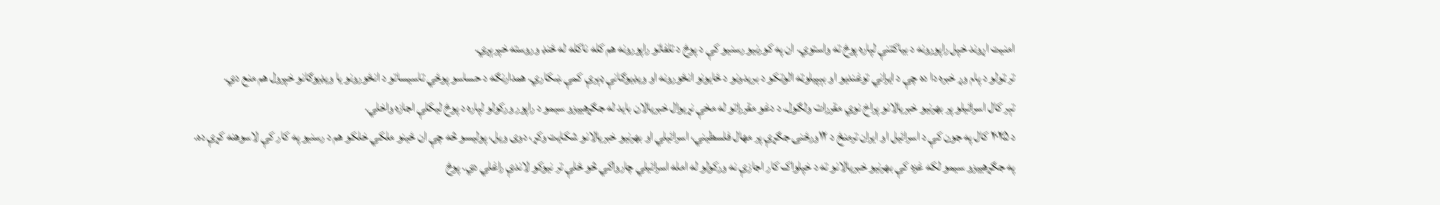امنیت اړوند خپل راپورونه د بیاکتنې لپاره پوځ ته واستوي. ان په کورنیو رسنیو کې د پوځ د تلفاتو راپورونه هم کله ناکله له ځنډ وروسته خپرېږي.
تر ټولو د پام وړ خبره دا ده چې د ایراني توغندیو او بېپیلوټه الوتکو د بریدونو د ځایونو انځورونه او ویډیوګانې ډېرې کمې ښکاري. همدارنګه د حساسو پوځي تاسیساتو د انځورونو یا ویډیوګانو خپرول هم منع دي.
تېر کال اسرائیلو پر بهرنیو خبریالانو پراخ نوي مقررات ولګول. د دغو مقرراتو له مخې نړیوال خبریالان باید له جګړهییزو سیمو د راپور ورکولو لپاره د پوځ لیکلې اجازه واخلي.
د ۲۰۲۵ کال په جون کې د اسرائیل او ایران ترمنځ د ۱۲ورځنۍ جګړې پر مهال فلسطیني، اسرائیلي او بهرنیو خبریالانو شکایت وکړ، دوی ویل، پولیسو څه چې ان ځینو ملکي خلکو هم د رسنیو په کار کې لاسوهنه کړې ده.
په جګړهییزو سیمو لکه غزه کې بهرنیو خبریالانو ته د خپلواک کار اجازې نه ورکولو له امله اسرائیلي چارواکي څو ځلې تر نیوکو لاندې راغلي دي. پوځ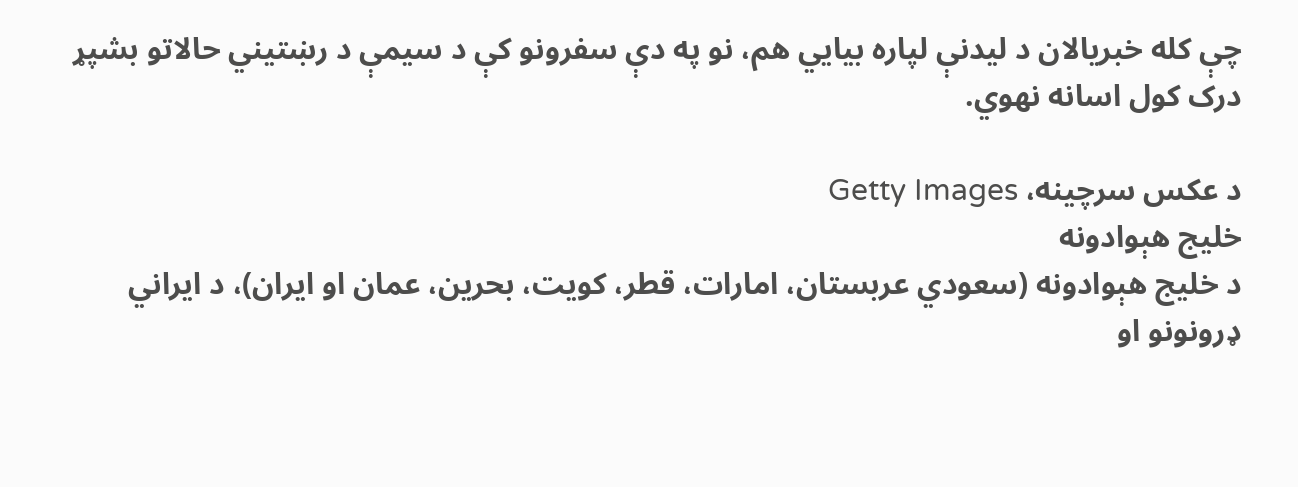چې کله خبریالان د لیدنې لپاره بیایي هم، نو په دې سفرونو کې د سیمې د رښتیني حالاتو بشپړ درک کول اسانه نهوي.

د عکس سرچینه، Getty Images
خلیج هېوادونه
د خلیج هېوادونه (سعودي عربستان، امارات، قطر، کویت، بحرین، عمان او ایران)، د ایراني ډرونونو او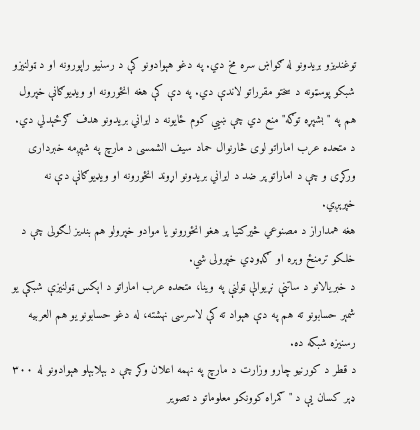توغندیزو بریدونو له ګواښ سره مخ دي. په دغو هېوادونو کې د رسنیو راپورونه او د ټولنیزو شبکو پوسټونه د سختو مقرراتو لاندې دي. په دې کې هغه انځورونه او ویډیوګانې خپرول هم په "بشپړه توګه" منع دي چې ښيي کوم ځایونه د ایراني بریدونو هدف ګرځېدلي دي.
د متحده عرب اماراتو لوی څارنوال حماد سیف الشمسی د مارچ په شپږمه خبرداری ورکړی و چې د اماراتو پر ضد د ایراني بریدونو اړوند انځورونه او ویډیوګانې دې نه خپرېږي.
هغه همداراز د مصنوعي څیرکتیا پر هغو انځورونو یا موادو خپرولو هم بندیز لګولی چې د خلکو ترمنځ وېره او ګډوډي خپرولی شي.
د خبریالانو د ساتنې نړیوالې ټولنې په وینا، متحده عرب اماراتو د اېکس ټولنیزې شبکې یو شمېر حسابونو ته هم په دې هېواد ته کې لاسرسی نهشته، له دغو حسابونو یو هم العربیه رسنیزه شبکه ده.
د قطر د کورنیو چارو وزارت د مارچ په نهمه اعلان وکړ چې د بېلابېلو هېوادونو له ۳۰۰ ډېر کسان یې د "ګمراه کوونکو معلوماتو د تصویر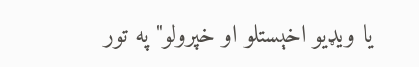یا ویډیو اخېستلو او خپرولو" په تور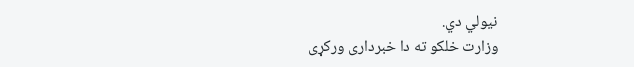نیولي دي.
وزارت خلکو ته دا خبرداری ورکړی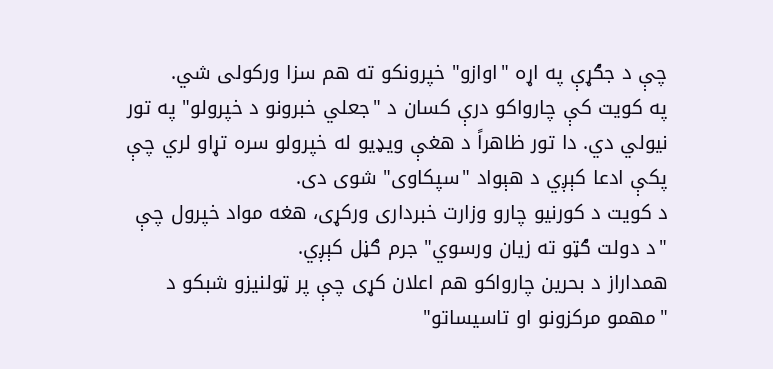چې د جګړې په اړه "اوازو" خپرونکو ته هم سزا ورکولی شي.
په کویت کې چارواکو درې کسان د "جعلي خبرونو د خپرولو" په تور نیولي دي. دا تور ظاهراً د هغې ویډیو له خپرولو سره تړاو لري چې پکې ادعا کېږي د هېواد "سپکاوی" شوی دی.
د کویت د کورنیو چارو وزارت خبرداری ورکړی، هغه مواد خپرول چې "د دولت ګټو ته زیان ورسوي" جرم ګڼل کېږي.
همداراز د بحرین چارواکو هم اعلان کړی چې پر ټولنیزو شبکو د "مهمو مرکزونو او تاسیساتو"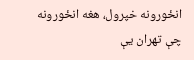انځورونه خپرول، هغه انځورونه چې تهران یې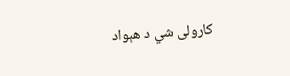کارولی شي د هېواد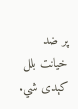پر ضد خیانت بلل کېدی شي.